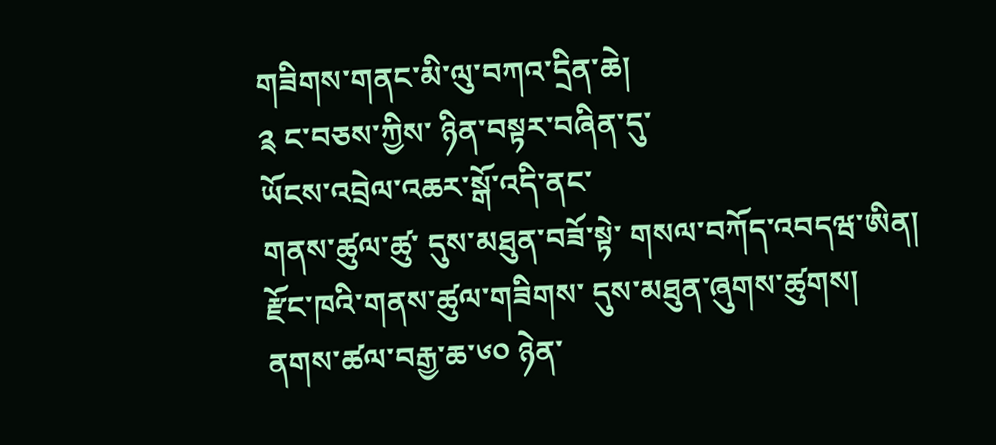གཟིགས་གནང་མི་ལུ་བཀའ་དྲིན་ཆེ།
༉ ང་བཅས་ཀྱིས་ ཉིན་བསྟར་བཞིན་དུ་
ཡོངས་འབྲེལ་འཆར་སྒོ་འདི་ནང་
གནས་ཚུལ་ཚུ་ དུས་མཐུན་བཟོ་སྟེ་ གསལ་བཀོད་འབདཝ་ཨིན།
རྫོང་ཁའི་གནས་ཚུལ་གཟིགས་ དུས་མཐུན་ཞུགས་ཚུགས།
ནགས་ཚལ་བརྒྱ་ཆ་༦༠ ཉེན་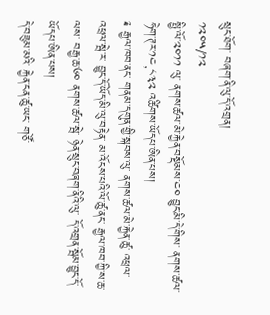སྲུང་ཐོག་ བཞག་ནི་ལུ་དོ་འགྲན།
༡༢༠༥/༡༢
སྤྱི་ལོ་༢༠༡༡ ལུ་ ནགས་ཚལ་མེ་རྐྱེན་བསྡོམས་༤༠ བྱུང་མི་དེ་གིས་ ནགས་ཚལ་ཧེག་ཊར་༡༤,༨༣༢ འཚིགས་ཡོདཔ་ཨིན་པས།
༉ རྒྱལ་ཁབ་ནང་ གནམ་དགུན་གྱི་སྐབས་ལུ་ ནགས་ཚལ་མེ་རྐྱེན་ཚུ་ འཕྲལ་འཕྲལ་སྦེ་ར་ བྱུང་དོ་ཡོད་མི་ལུ་བརྟེན་ མ་འོངས་པའི་ལོ་ཚུ་ནང་ རྒྱལ་ཁབ་ཀྱི་ས་ཆ་ལས་ བརྒྱ་ཆ་༦༠ ནགས་ཚལ་སྦེ་ ཉེན་སྲུང་བཞག་ནིའི་ལུ་ དོ་འགྲན་སྦོམ་བྱུང་དོ་ཡོདཔ་ཨིན་པས།
དེ་བཟུམ་མའི་ རྐྱེན་ངན་ཚུ་ཡང་ གཙོ་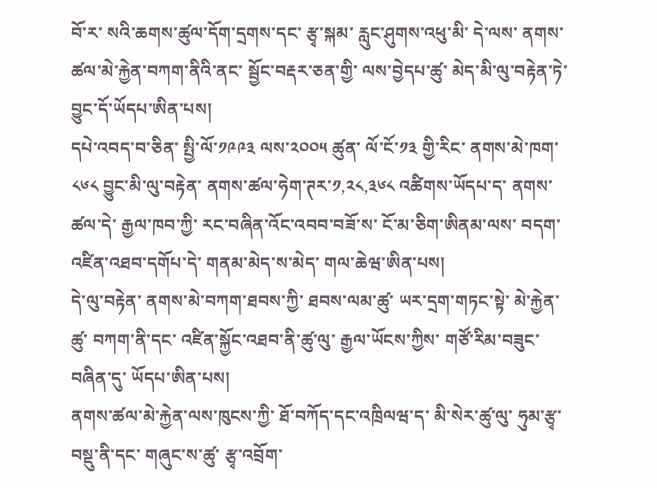བོ་ར་ སའི་ཆགས་ཚུལ་དོག་དྲགས་དང་ རྩྭ་སྐམ་ རླུང་ཤུགས་འཕུ་མི་ དེ་ལས་ ནགས་ཚལ་མེ་རྐྱེན་བཀག་ནིའི་ནང་ སྦྱོང་བརྡར་ཅན་གྱི་ ལས་བྱེདཔ་ཚུ་ མེད་མི་ལུ་བརྟེན་ཏེ་ བྱུང་དོ་ཡོདཔ་ཨིན་པས།
དཔེ་འབད་བ་ཅིན་ སྤྱི་ལོ་༡༩༩༣ ལས་༢༠༠༥ ཚུན་ ལོ་ངོ་༡༣ གྱི་རིང་ ནགས་མེ་ཁག་༨༦༨ བྱུང་མི་ལུ་བརྟེན་ ནགས་ཚལ་ཧེག་ཊར་༡,༢༨,༣༦༨ འཚིགས་ཡོདཔ་ད་ ནགས་ཚལ་དེ་ རྒྱལ་ཁབ་ཀྱི་ རང་བཞིན་འོང་འབབ་བཟོ་ས་ ངོ་མ་ཅིག་ཨིནམ་ལས་ བདག་འཛིན་འཐབ་དགོཔ་དེ་ གནམ་མེད་ས་མེད་ གལ་ཆེཝ་ཨིན་པས།
དེ་ལུ་བརྟེན་ ནགས་མེ་བཀག་ཐབས་ཀྱི་ ཐབས་ལམ་ཚུ་ ཡར་དྲག་གཏང་སྟེ་ མེ་རྐྱེན་ཚུ་ བཀག་ནི་དང་ འཛིན་སྐྱོང་འཐབ་ནི་ཚུ་ལུ་ རྒྱལ་ཡོངས་ཀྱིས་ གཙོ་རིམ་བཟུང་བཞིན་དུ་ ཡོདཔ་ཨིན་པས།
ནགས་ཚལ་མེ་རྐྱེན་ལས་ཁུངས་ཀྱི་ ཐོ་བཀོད་དང་འཁྲིལཝ་ད་ མི་སེར་ཚུ་ལུ་ ཧུམ་རྩྭ་བསྡུ་ནི་དང་ གཞུང་ས་ཚུ་ རྩྭ་འབྲོག་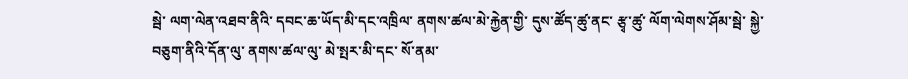སྦེ་ ལག་ལེན་འཐབ་ནིའི་ དབང་ཆ་ཡོད་མི་དང་འཁྲིལ་ ནགས་ཚལ་མེ་རྐྱེན་གྱི་ དུས་ཚོད་ཚུ་ནང་ རྩྭ་ཚུ་ ལོག་ལེགས་ཤོམ་སྦེ་ སྐྱེ་བཅུག་ནིའི་དོན་ལུ་ ནགས་ཚལ་ལུ་ མེ་སྤར་མི་དང་ སོ་ནམ་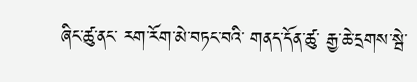ཞིང་ཚུ་ནང་ རག་རོག་མེ་བཏང་བའི་ གནད་དོན་ཚུ་ རྒྱ་ཆེ་དྲགས་སྦེ་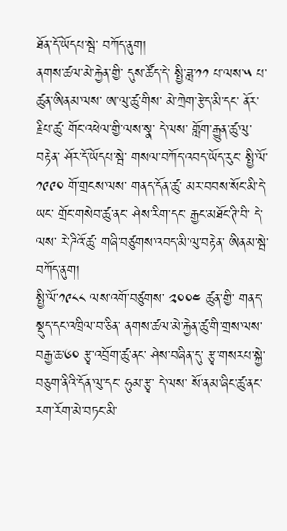ཐོན་དོ་ཡོདཔ་སྦེ་ བཀོད་ནུག།
ནགས་ཚལ་མེ་རྐྱེན་གྱི་ དུས་ཚོད་དེ་ སྤྱི་ཟླ་༡༡ པ་ལས་༥ པ་ཚུན་ཨིནམ་ལས་ ཨ་ལུ་ཚུ་གིས་ མེ་ཀྲེག་རྩེད་མི་དང་ ནོར་རྗིཔ་ཚུ་ གོང་འཕེལ་གྱི་ལས་སྣ་ དེ་ལས་ གློག་རྒྱུན་ཚུ་ལུ་བརྟེན་ ཤོར་དོ་ཡོདཔ་སྦེ་ གསལ་བཀོད་འབད་ཡོད་རུང་ སྤྱི་ལོ་༡༩༩༠ གོ་གྲངས་ལས་ གནད་དོན་ཚུ་ མར་བབས་སོང་མི་དེ་ཡང་ གྲོང་གསེབ་ཚུ་ནང་ ཤེས་རིག་དང་ རྒྱང་མཐོང་ཊི་བི་ དེ་ལས་ རེ་ཌིའོ་ཚུ་ གཞི་བཙུགས་འབད་མི་ལུ་བརྟེན་ ཨིནམ་སྦེ་བཀོད་ནུག།
སྤྱི་ལོ་༡༩༨༨ ལས་འགོ་བཙུགས་ ༢༠༠༤ ཚུན་གྱི་ གནད་སྡུད་དང་འཁྲིལ་བ་ཅིན་ ནགས་ཚལ་མེ་རྐྱེན་ཚུ་གི་གྲས་ལས་ བརྒྱ་ཆ་༦༠ རྩྭ་འབྲོག་ཚུ་ནང་ ཤེས་བཞིན་དུ་ རྩྭ་གསརཔ་སྐྱེ་བཅུག་ནིའི་དོན་ལུ་དང་ ཧུམ་རྩྭ་ དེ་ལས་ སོ་ནམ་ཞིང་ཚུ་ནང་ རག་རོག་མེ་བཏང་མི་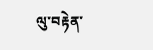ལུ་བརྟེན་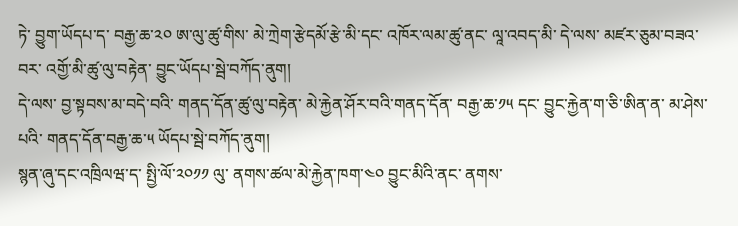ཏེ་ བྱུག་ཡོདཔ་ད་ བརྒྱ་ཆ་༢༠ ཨ་ལུ་ཚུ་གིས་ མེ་ཀྲེག་རྩེདམོ་རྩེ་མི་དང་ འཁོར་ལམ་ཚུ་ནང་ ལཱ་འབད་མི་ དེ་ལས་ མཛར་ཅུམ་བཟའ་བར་ འགྱོ་མི་ཚུ་ལུ་བརྟེན་ བྱུང་ཡོདཔ་སྦེ་བཀོད་ནུག།
དེ་ལས་ བྱ་སྟབས་མ་བདེ་བའི་ གནད་དོན་ཚུ་ལུ་བརྟེན་ མེ་རྐྱེན་ཤོར་བའི་གནད་དོན་ བརྒྱ་ཆ་༡༥ དང་ བྱུང་རྐྱེན་ག་ཅི་ཨིན་ན་ མ་ཤེས་པའི་ གནད་དོན་བརྒྱ་ཆ་༥ ཡོདཔ་སྦེ་བཀོད་ནུག།
སྙན་ཞུ་དང་འཁྲིལཝ་ད་ སྤྱི་ལོ་༢༠༡༡ ལུ་ ནགས་ཚལ་མེ་རྐྱེན་ཁག་༤༠ བྱུང་མིའི་ནང་ ནགས་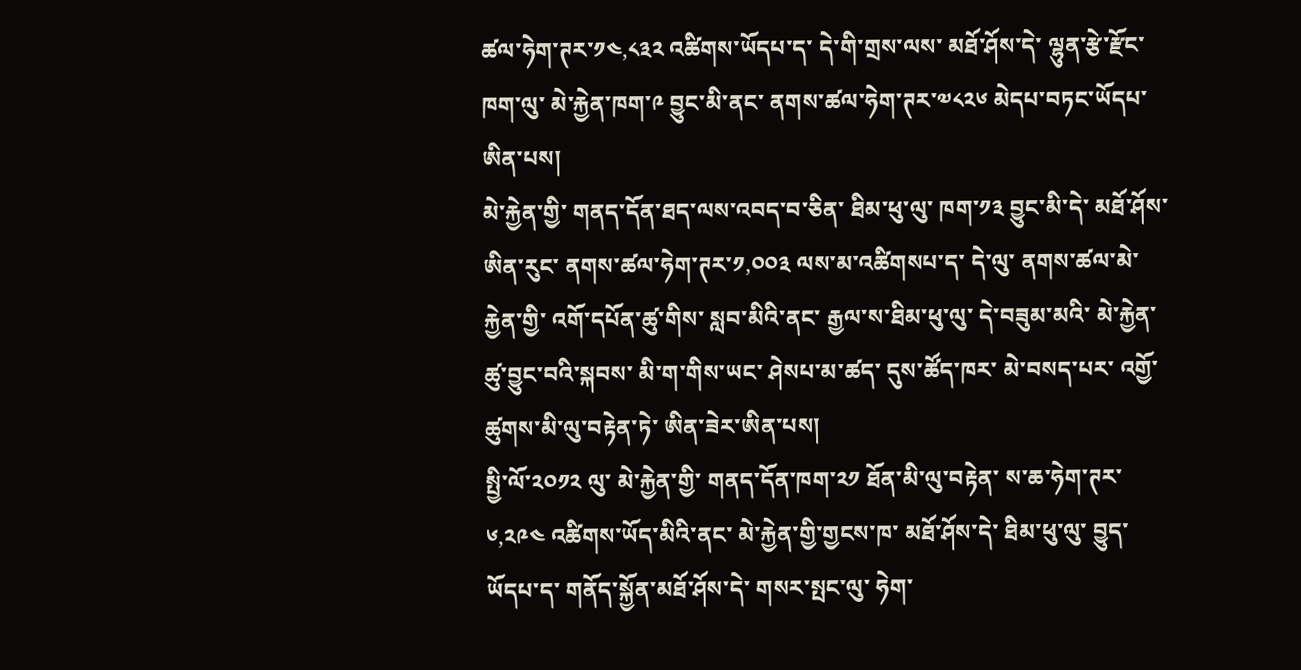ཚལ་ཧེག་ཊར་༡༤,༨༣༢ འཚིགས་ཡོདཔ་ད་ དེ་གི་གྲས་ལས་ མཐོ་ཤོས་དེ་ ལྷུན་རྩེ་རྫོང་ཁག་ལུ་ མེ་རྐྱེན་ཁག་༩ བྱུང་མི་ནང་ ནགས་ཚལ་ཧེག་ཊར་༧༨༢༦ མེདཔ་བཏང་ཡོདཔ་ཨིན་པས།
མེ་རྐྱེན་གྱི་ གནད་དོན་ཐད་ལས་འབད་བ་ཅིན་ ཐིམ་ཕུ་ལུ་ ཁག་༡༣ བྱུང་མི་དེ་ མཐོ་ཤོས་ཨིན་རུང་ ནགས་ཚལ་ཧེག་ཊར་༡,༠༠༣ ལས་མ་འཚིགསཔ་ད་ དེ་ལུ་ ནགས་ཚལ་མེ་རྐྱེན་གྱི་ འགོ་དཔོན་ཚུ་གིས་ སླབ་མིའི་ནང་ རྒྱལ་ས་ཐིམ་ཕུ་ལུ་ དེ་བཟུམ་མའི་ མེ་རྐྱེན་ཚུ་བྱུང་བའི་སྐབས་ མི་ག་གིས་ཡང་ ཤེསཔ་མ་ཚད་ དུས་ཚོད་ཁར་ མེ་བསད་པར་ འགྱོ་ཚུགས་མི་ལུ་བརྟེན་ཏེ་ ཨིན་ཟེར་ཨིན་པས།
སྤྱི་ལོ་༢༠༡༢ ལུ་ མེ་རྐྱེན་གྱི་ གནད་དོན་ཁག་༢༡ ཐོན་མི་ལུ་བརྟེན་ ས་ཆ་ཧེག་ཊར་༦,༢༩༤ འཚིགས་ཡོད་མིའི་ནང་ མེ་རྐྱེན་གྱི་གྱངས་ཁ་ མཐོ་ཤོས་དེ་ ཐིམ་ཕུ་ལུ་ བྱུད་ཡོདཔ་ད་ གནོད་སྐྱོན་མཐོ་ཤོས་དེ་ གསར་སྤང་ལུ་ ཧེག་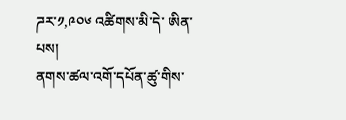ཌར་༡,༩༠༦ འཚིགས་མི་དེ་ ཨིན་པས།
ནགས་ཚལ་འགོ་དཔོན་ཚུ་གིས་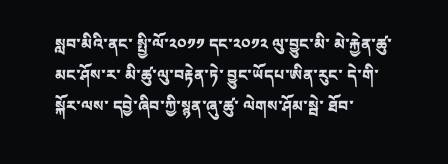སླབ་མིའི་ནང་ སྤྱི་ལོ་༢༠༡༡ དང་༢༠༡༢ ལུ་བྱུང་མི་ མེ་རྐྱེན་ཚུ་ མང་ཤོས་ར་ མི་ཚུ་ལུ་བརྟེན་ཏེ་ བྱུང་ཡོདཔ་ཨིན་རུང་ དེ་གི་སྐོར་ལས་ དབྱེ་ཞིབ་ཀྱི་སྙན་ཞུ་ཚུ་ ལེགས་ཤོམ་སྦེ་ ཐོབ་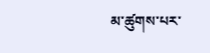མ་ཚུགས་པར་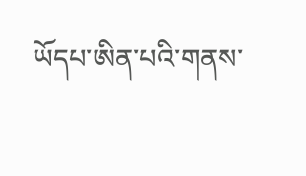ཡོདཔ་ཨིན་པའི་གནས་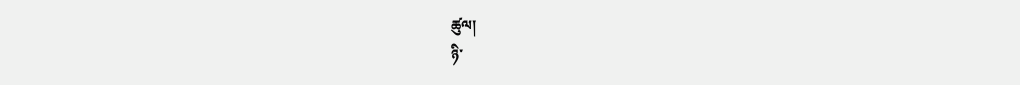ཚུལ།
ཉི་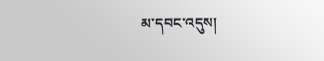མ་དབང་འདུས།